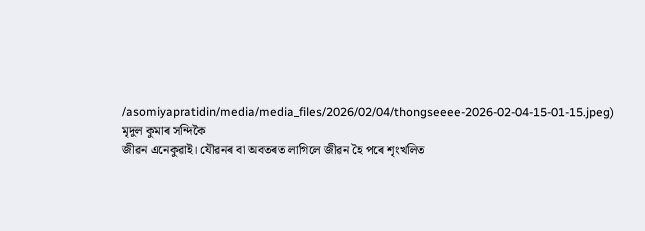/asomiyapratidin/media/media_files/2026/02/04/thongseeee-2026-02-04-15-01-15.jpeg)
মৃদুল কুমাৰ সন্দিকৈ
জীৱন এনেকুৱাই। যৌৱনৰ বা অবতৰত লাগিলে জীৱন হৈ পৰে শৃংখলিত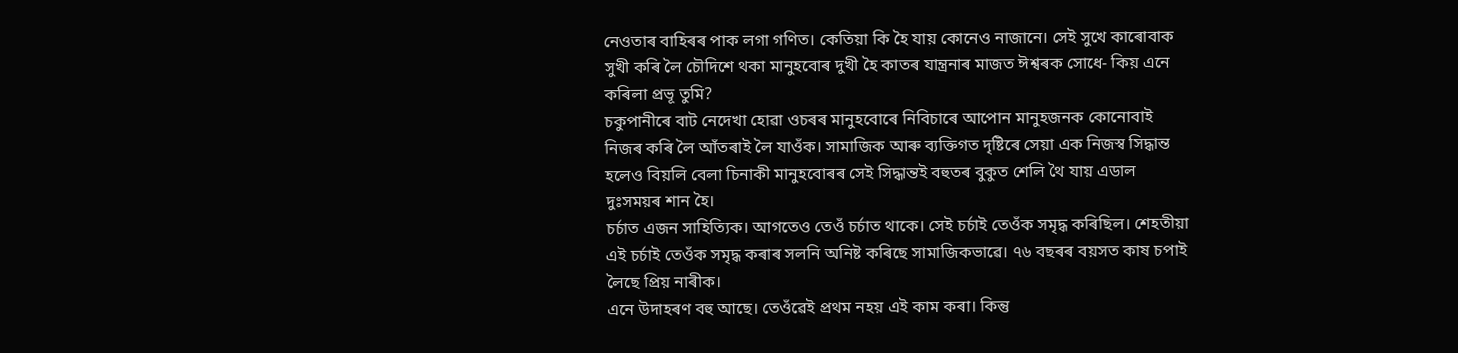নেওতাৰ বাহিৰৰ পাক লগা গণিত। কেতিয়া কি হৈ যায় কোনেও নাজানে। সেই সুখে কাৰোবাক সুখী কৰি লৈ চৌদিশে থকা মানুহবোৰ দুখী হৈ কাতৰ যান্ত্ৰনাৰ মাজত ঈশ্বৰক সোধে- কিয় এনে কৰিলা প্ৰভূ তুমি?
চকুপানীৰে বাট নেদেখা হোৱা ওচৰৰ মানুহবোৰে নিবিচাৰে আপোন মানুহজনক কোনোবাই নিজৰ কৰি লৈ আঁতৰাই লৈ যাওঁক। সামাজিক আৰু ব্যক্তিগত দৃষ্টিৰে সেয়া এক নিজস্ব সিদ্ধান্ত হলেও বিয়লি বেলা চিনাকী মানুহবোৰৰ সেই সিদ্ধান্তই বহুতৰ বুকুত শেলি থৈ যায় এডাল দুঃসময়ৰ শান হৈ।
চৰ্চাত এজন সাহিত্যিক। আগতেও তেওঁ চৰ্চাত থাকে। সেই চৰ্চাই তেওঁক সমৃদ্ধ কৰিছিল। শেহতীয়া এই চৰ্চাই তেওঁক সমৃদ্ধ কৰাৰ সলনি অনিষ্ট কৰিছে সামাজিকভাৱে। ৭৬ বছৰৰ বয়সত কাষ চপাই লৈছে প্ৰিয় নাৰীক।
এনে উদাহৰণ বহু আছে। তেওঁৱেই প্ৰথম নহয় এই কাম কৰা। কিন্তু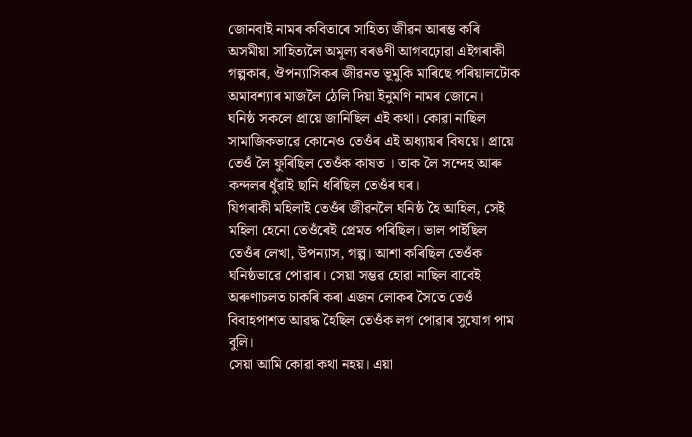জোনবাই নামৰ কবিতাৰে সাহিত্য জীৱন আৰম্ভ কৰি অসমীয়া সাহিত্যলৈ অমূল্য বৰঙণী আগবঢ়োৱা এইগৰাকী গল্পকাৰ, ঔপন্যাসিকৰ জীৱনত ভূমুকি মাৰিছে পৰিয়ালটোক অমাবশ্যাৰ মাজলৈ ঠেলি দিয়া ইনুমণি নামৰ জোনে।
ঘনিষ্ঠ সকলে প্ৰায়ে জানিছিল এই কথা। কোৱা নাছিল সামাজিকভাৱে কোনেও তেওঁৰ এই অধ্যায়ৰ বিষয়ে। প্ৰায়ে তেওঁ লৈ ফুৰিছিল তেওঁক কাষত । তাক লৈ সন্দেহ আৰু কন্দলৰ ধুঁৱাই ছানি ধৰিছিল তেওঁৰ ঘৰ।
যিগৰাকী মহিলাই তেওঁৰ জীৱনলৈ ঘনিষ্ঠ হৈ আহিল, সেই মহিলা হেনো তেওঁৰেই প্ৰেমত পৰিছিল। ভাল পাইছিল তেওঁৰ লেখা, উপন্যাস, গল্প। আশা কৰিছিল তেওঁক ঘনিষ্ঠভাৱে পোৱাৰ। সেয়া সম্ভৱ হোৱা নাছিল বাবেই অৰুণাচলত চাকৰি কৰা এজন লোকৰ সৈতে তেওঁ বিবাহপাশত আৱদ্ধ হৈছিল তেওঁক লগ পোৱাৰ সুযোগ পাম বুলি।
সেয়া আমি কোৱা কথা নহয়। এয়া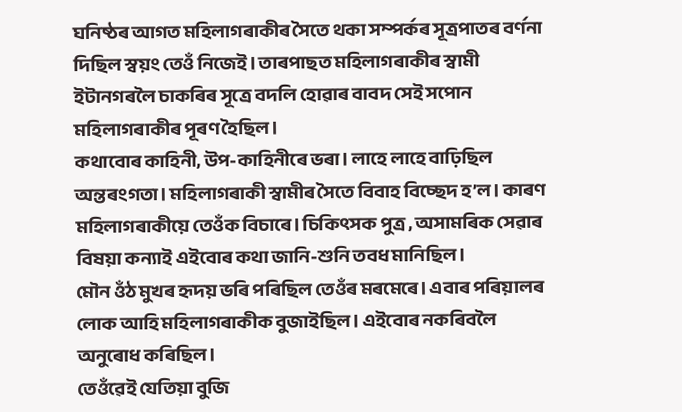ঘনিষ্ঠৰ আগত মহিলাগৰাকীৰ সৈতে থকা সম্পৰ্কৰ সূত্ৰপাতৰ বৰ্ণনা দিছিল স্বয়ং তেওঁ নিজেই। তাৰপাছত মহিলাগৰাকীৰ স্বামী ইটানগৰলৈ চাকৰিৰ সূত্ৰে বদলি হোৱাৰ বাবদ সেই সপোন মহিলাগৰাকীৰ পূৰণ হৈছিল।
কথাবোৰ কাহিনী, উপ-কাহিনীৰে ভৰা। লাহে লাহে বাঢ়িছিল অন্তৰংগতা। মহিলাগৰাকী স্বামীৰ সৈতে বিবাহ বিচ্ছেদ হ’ল। কাৰণ মহিলাগৰাকীয়ে তেওঁক বিচাৰে। চিকিৎসক পুত্ৰ , অসামৰিক সেৱাৰ বিষয়া কন্যাই এইবোৰ কথা জানি-শুনি তবধ মানিছিল।
মৌন ওঁঠ মুখৰ হৃদয় ভৰি পৰিছিল তেওঁৰ মৰমেৰে। এবাৰ পৰিয়ালৰ লোক আহি মহিলাগৰাকীক বুজাইছিল। এইবোৰ নকৰিবলৈ অনুৰোধ কৰিছিল।
তেওঁৱেই যেতিয়া বুজি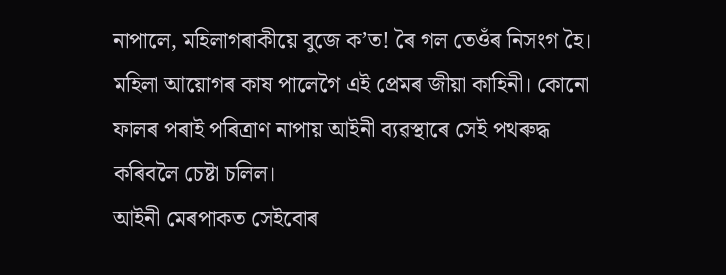নাপালে, মহিলাগৰাকীয়ে বুজে ক’ত! ৰৈ গল তেওঁৰ নিসংগ হৈ। মহিলা আয়োগৰ কাষ পালেগৈ এই প্ৰেমৰ জীয়া কাহিনী। কোনো ফালৰ পৰাই পৰিত্ৰাণ নাপায় আইনী ব্যৱস্থাৰে সেই পথৰুদ্ধ কৰিবলৈ চেষ্টা চলিল।
আইনী মেৰপাকত সেইবোৰ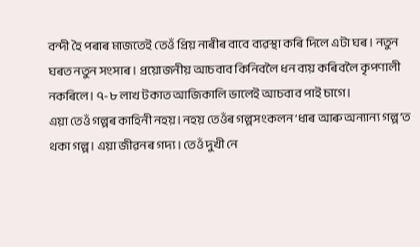বন্দী হৈ পৰাৰ মাজতেই তেওঁ প্ৰিয় নাৰীৰ বাবে ব্যৱস্থা কৰি দিলে এটা ঘৰ। নতুন ঘৰত নতুন সংসাৰ। প্ৰয়োজনীয় আচবাব কিনিবলৈ ধন ব্যয় কৰিবলৈ কৃপণালী নকৰিলে। ৭-৮ লাখ টকাত আজিকালি ভালেই আচবাব পাই চাগে।
এয়া তেওঁ গল্পৰ কাহিনী নহয়। নহয় তেওঁৰ গল্পসংকলন ‘ধাৰ আৰু অন্যান্য গল্প’ত থকা গল্প। এয়া জীৱনৰ গদ্য। তেওঁ দুখী নে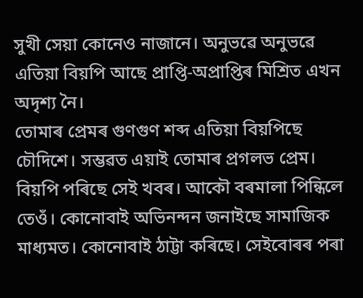সুখী সেয়া কোনেও নাজানে। অনুভৱে অনুভৱে এতিয়া বিয়পি আছে প্ৰাপ্তি-অপ্ৰাপ্তিৰ মিশ্ৰিত এখন অদৃশ্য নৈ।
তোমাৰ প্ৰেমৰ গুণগুণ শব্দ এতিয়া বিয়পিছে চৌদিশে। সম্ভৱত এয়াই তোমাৰ প্ৰগলভ প্ৰেম। বিয়পি পৰিছে সেই খবৰ। আকৌ বৰমালা পিন্ধিলে তেওঁ। কোনোবাই অভিনন্দন জনাইছে সামাজিক মাধ্যমত। কোনোবাই ঠাট্টা কৰিছে। সেইবোৰৰ পৰা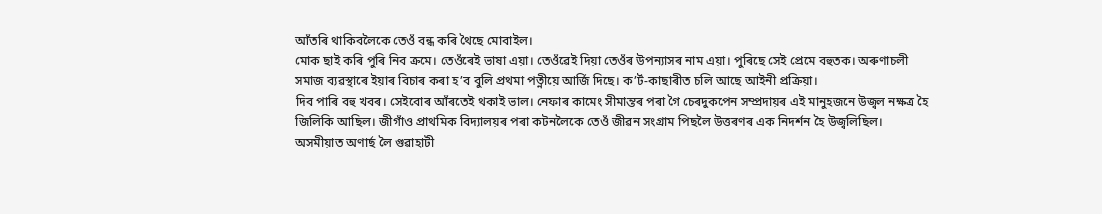আঁতৰি থাকিবলৈকে তেওঁ বন্ধ কৰি থৈছে মোবাইল।
মোক ছাই কৰি পুৰি নিব ক্ৰমে। তেওঁৰেই ভাষা এয়া। তেওঁৱেই দিয়া তেওঁৰ উপন্যাসৰ নাম এয়া। পুৰিছে সেই প্ৰেমে বহুতক। অৰুণাচলী সমাজ ব্যৱস্থাৰে ইয়াৰ বিচাৰ কৰা হ’ব বুলি প্ৰথমা পত্নীয়ে আৰ্জি দিছে। ক’ৰ্ট-কাছাৰীত চলি আছে আইনী প্ৰক্ৰিয়া।
দিব পাৰি বহু খবৰ। সেইবোৰ আঁৰতেই থকাই ভাল। নেফাৰ কামেং সীমান্তৰ পৰা গৈ চেৰদুকপেন সম্প্ৰদায়ৰ এই মানুহজনে উজ্বল নক্ষত্ৰ হৈ জিলিকি আছিল। জীগাঁও প্ৰাথমিক বিদ্যালয়ৰ পৰা কটনলৈকে তেওঁ জীৱন সংগ্ৰাম পিছলৈ উত্তৰণৰ এক নিদৰ্শন হৈ উজ্বলিছিল।
অসমীয়াত অণাৰ্ছ লৈ গুৱাহাটী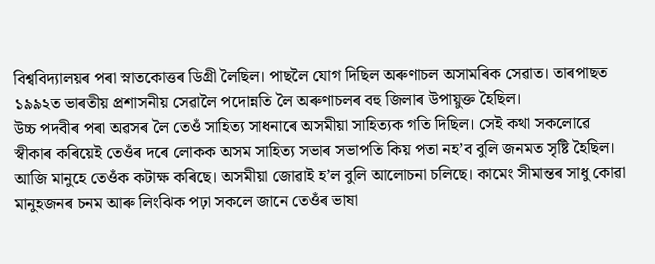বিশ্ববিদ্যালয়ৰ পৰা স্নাতকোত্তৰ ডিগ্ৰী লৈছিল। পাছলৈ যোগ দিছিল অৰুণাচল অসামৰিক সেৱাত। তাৰপাছত ১৯৯২ত ভাৰতীয় প্ৰশাসনীয় সেৱালৈ পদোন্নতি লৈ অৰুণাচলৰ বহু জিলাৰ উপায়ুক্ত হৈছিল।
উচ্চ পদবীৰ পৰা অৱসৰ লৈ তেওঁ সাহিত্য সাধনাৰে অসমীয়া সাহিত্যক গতি দিছিল। সেই কথা সকলোৱে স্বীকাৰ কৰিয়েই তেওঁৰ দৰে লোকক অসম সাহিত্য সভাৰ সভাপতি কিয় পতা নহ’ব বুলি জনমত সৃষ্টি হৈছিল।
আজি মানুহে তেওঁক কটাক্ষ কৰিছে। অসমীয়া জোৱাই হ’ল বুলি আলোচনা চলিছে। কামেং সীমান্তৰ সাধু কোৱা মানুহজনৰ চনম আৰু লিংঝিক পঢ়া সকলে জানে তেওঁৰ ভাষা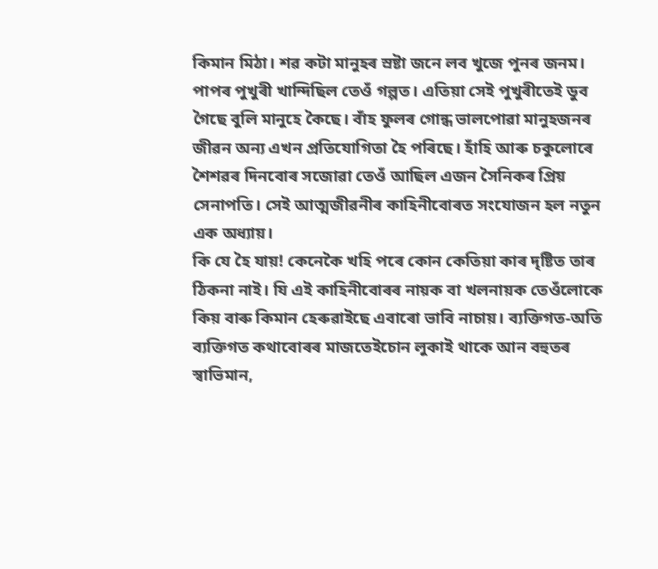কিমান মিঠা। শৱ কটা মানুহৰ স্ৰষ্টা জনে লব খুজে পুনৰ জনম।
পাপৰ পুখুৰী খান্দিছিল তেওঁ গল্পত। এতিয়া সেই পুখুৰীতেই ডুব গৈছে বুলি মানুহে কৈছে। বাঁহ ফুলৰ গোন্ধ ভালপোৱা মানুহজনৰ জীৱন অন্য এখন প্ৰতিযোগিতা হৈ পৰিছে। হাঁহি আৰু চকুলোৰে শৈশৱৰ দিনবোৰ সজোৱা তেওঁ আছিল এজন সৈনিকৰ প্ৰিয় সেনাপতি। সেই আত্মজীৱনীৰ কাহিনীবোৰত সংযোজন হল নতুন এক অধ্যায়।
কি যে হৈ যায়! কেনেকৈ খহি পৰে কোন কেতিয়া কাৰ দৃষ্টিত তাৰ ঠিকনা নাই। যি এই কাহিনীবোৰৰ নায়ক বা খলনায়ক তেওঁলোকে কিয় বাৰু কিমান হেৰুৱাইছে এবাৰো ভাবি নাচায়। ব্যক্তিগত-অতি ব্যক্তিগত কথাবোৰৰ মাজতেইচোন লুকাই থাকে আন বহুতৰ স্বাভিমান,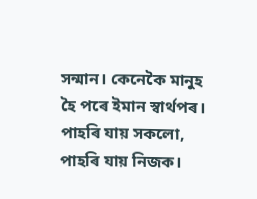সন্মান। কেনেকৈ মানুহ হৈ পৰে ইমান স্বাৰ্থপৰ। পাহৰি যায় সকলো, পাহৰি যায় নিজক।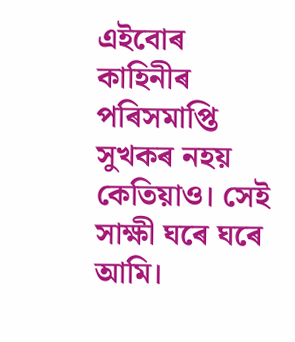এইবোৰ কাহিনীৰ পৰিসমাপ্তি সুখকৰ নহয় কেতিয়াও। সেই সাক্ষী ঘৰে ঘৰে আমি।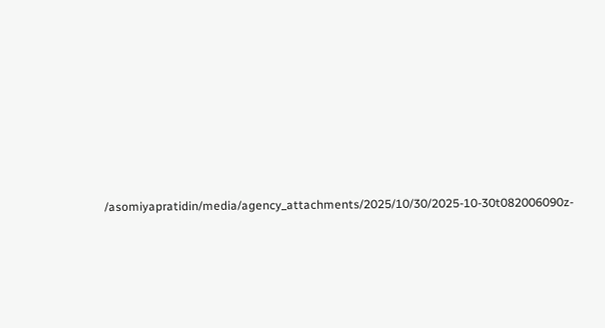/asomiyapratidin/media/agency_attachments/2025/10/30/2025-10-30t082006090z-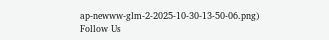ap-newww-glm-2-2025-10-30-13-50-06.png)
Follow Us